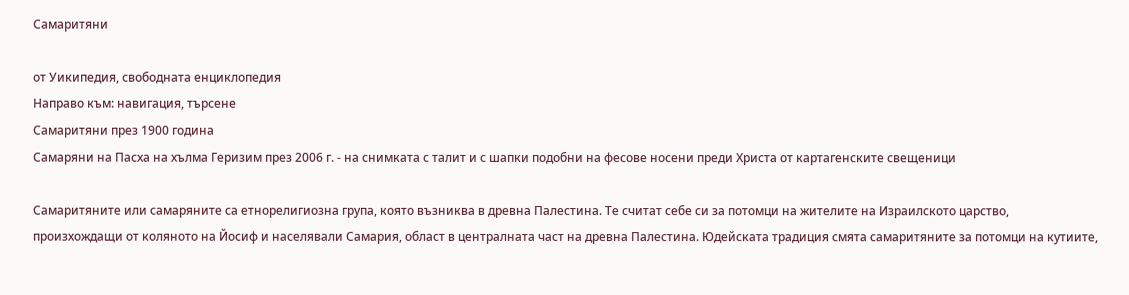Самаритяни

от Уикипедия, свободната енциклопедия
Направо към: навигация, търсене
Самаритяни през 1900 година
Самаряни на Пасха на хълма Геризим през 2006 г. - на снимката с талит и с шапки подобни на фесове носени преди Христа от картагенските свещеници

Самаритяните или самаряните са етнорелигиозна група, която възниква в древна Палестина. Те считат себе си за потомци на жителите на Израилското царство, произхождащи от коляното на Йосиф и населявали Самария, област в централната част на древна Палестина. Юдейската традиция смята самаритяните за потомци на кутиите,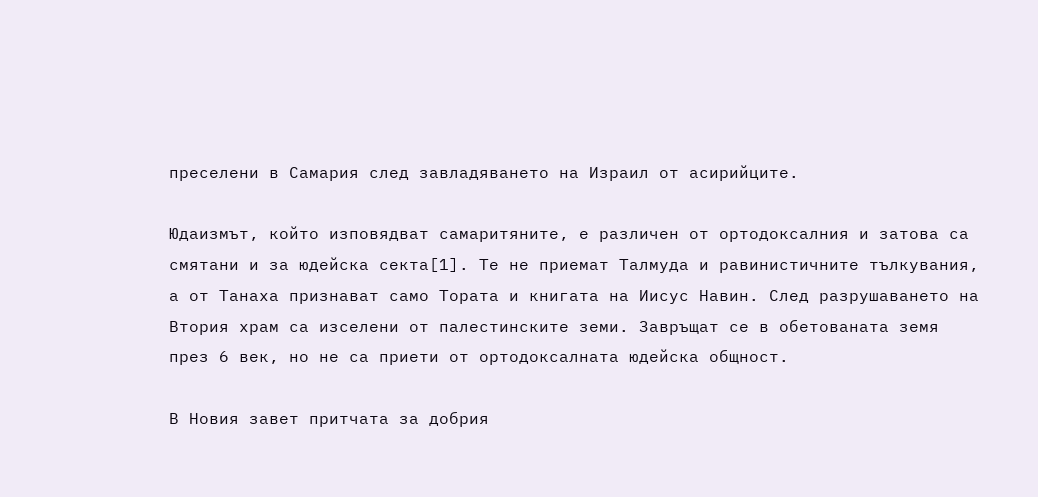преселени в Самария след завладяването на Израил от асирийците.

Юдаизмът, който изповядват самаритяните, е различен от ортодоксалния и затова са смятани и за юдейска секта[1]. Те не приемат Талмуда и равинистичните тълкувания, а от Танаха признават само Тората и книгата на Иисус Навин. След разрушаването на Втория храм са изселени от палестинските земи. Завръщат се в обетованата земя през 6 век, но не са приети от ортодоксалната юдейска общност.

В Новия завет притчата за добрия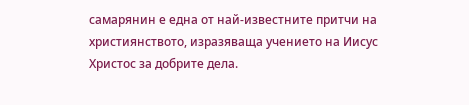самарянин е една от най-известните притчи на християнството, изразяваща учението на Иисус Христос за добрите дела.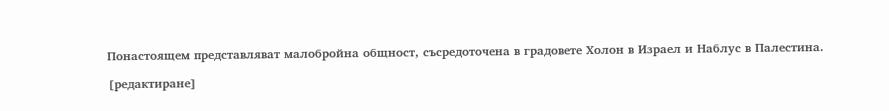Понастоящем представляват малобройна общност, съсредоточена в градовете Холон в Израел и Наблус в Палестина.

[редактиране]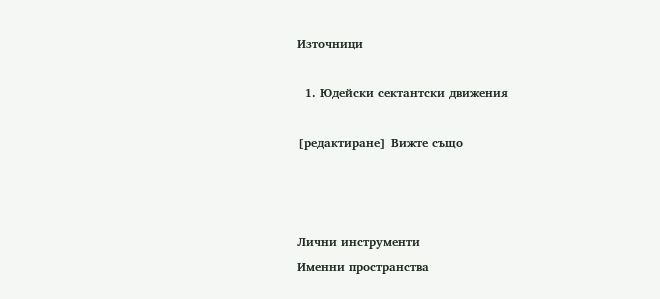Източници

  1. Юдейски сектантски движения

[редактиране] Вижте също



Лични инструменти
Именни пространства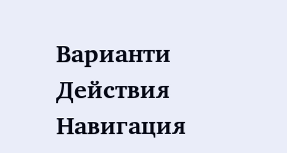Варианти
Действия
Навигация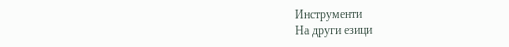Инструменти
На други езици